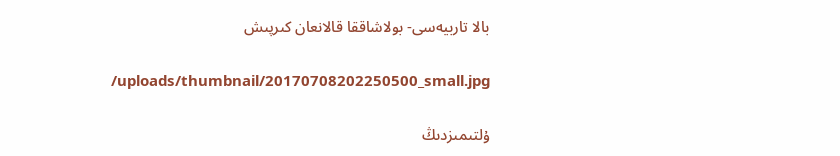بالا تاربيەسى- بولاشاققا قالانعان كىرپىش

/uploads/thumbnail/20170708202250500_small.jpg

ۇلتىمىزدىڭ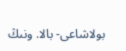بولاشاعى- بالا. ونىڭ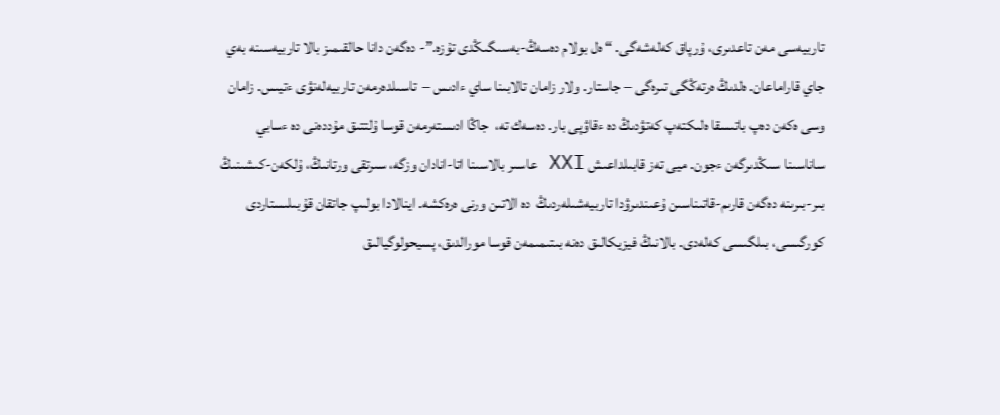تاربيەسى مەن تاعدىرى، ۇرپاق كەلەشەگى. “ ەل بولام دەسەڭ-بەسىگىڭدى تۇزە.”- دەگەن دانا حالقىمىز بالا تاربيەسىنە بەي جاي قاراماعان. ەلدىڭ ەرتەڭگى تىرەگى – جاستار. ولار زامان تالابىنا ساي ءادىس –  تاسىلدەرمەن تاربيەلەنۋى ءتيىس. زامان وسى ەكەن دەپ باتىسقا ەلىكتەپ كەتۋدىڭ دە ءقاۋپى بار. دەسەك تە،  جاڭا ادىستەرمەن قوسا ۇلتتىق مۇددەنى دە ءسابي ساناسىنا سىڭدىرگەن ءجون. ميى تەز قابىلداعىش XXI عاسىر بالاسىنا اتا-انادان وزگە، سىرتقى ورتانىڭ، ۇلكەن-كىشىنىڭ بىر-بىرىنە دەگەن قارىم-قاتىناسىن ۇعىندىرۋدا تاربيەشىلەردىڭ  دە الاتىن ورنى ەرەكشە. اينالادا بولىپ جاتقان قۇبىلىستاردى كورگىسى، بىلگىسى كەلەدى. بالانىڭ فيزيكالىق دەنە بىتىمىمەن قوسا مورالدىق، پسيحولوگيالىق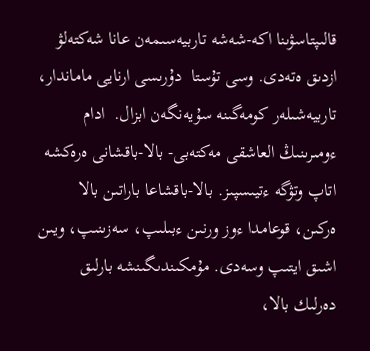قالىپتاسۋىنا اكە-شەشە تاربيەسىمەن عانا شەكتەلۋ ازدىق ەتەدى. وسى تۇستا  دۇرىسى ارنايى ماماندار،  تاربيەشىلەر كومەگىنە سۇيەنگەن ابزال.  ادام  ءومىرىنىڭ العاشقى مەكتەبى- بالا-باقشانى ەرەكشە اتاپ وتۋگە ءتيىسپىز. بالا-باقشاعا باراتىن بالا ەركىن، قوعامدا ءوز ورنىن ءبىلىپ، سەزىنىپ، ويىن اشىق ايتىپ وسەدى. مۇمكىندىگىنشە بارلىق  دەرلىك بالا،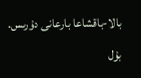بالا-باقشاعا بارعانى دۇرىس. بۇل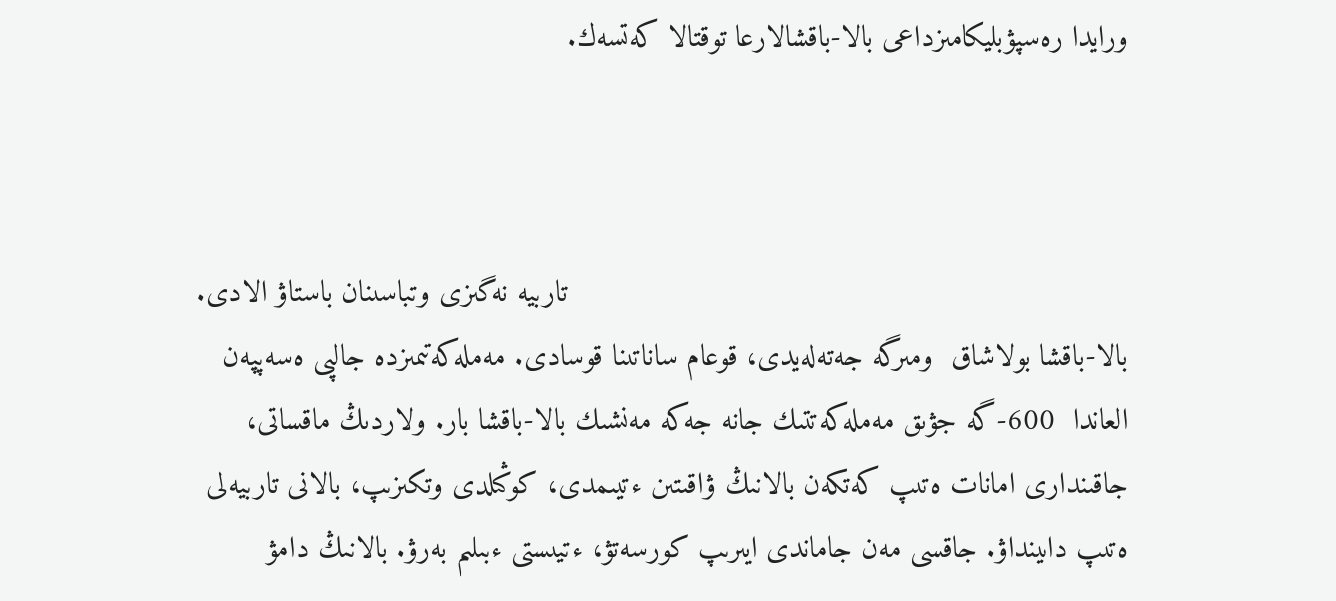ورايدا رەسپۋبليكامىزداعى بالا-باقشالارعا توقتالا كەتسەك.



                                                                تاربيە نەگىزى وتباسىنان باستاۋ الادى. بالا-باقشا بولاشاق  ومىرگە جەتەلەيدى، قوعام ساناتىنا قوسادى. مەملەكەتىمىزدە جالپى ەسەپپەن العاندا  600-گە جۋىق مەملەكەتتىك جانە جەكە مەنشىك بالا-باقشا بار. ولاردىڭ ماقساتى، جاقىندارى امانات ەتىپ كەتكەن بالانىڭ ۋاقىتىن ءتيىمدى، كوڭىلدى وتكىزىپ، بالانى تاربيەلى ەتىپ داىينداۋ. جاقسى مەن جاماندى ايىرىپ كورسەتۋ، ءتيىستى ءبىلىم بەرۋ. بالانىڭ دامۋ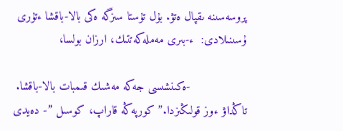پروسەسىنە ىقپال ەتۋ. بۇل تۇستا سىزگە ەكى بالا-باقشا ءتۇرى ۇسىنىلادى:  ء-بىرى مەملەكەتتىك، ارزان بولسا،

                -ەكىنشىسى جەكە مەشىك قىمبات بالا-باقشا. تاڭداۋ ءوز قولىڭىزدا.”كورپەڭە قاراپ، كوسىل ”- دەيدى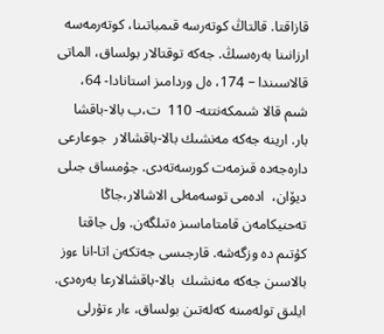قازاقتا. قالتاڭ كوتەرسە قىمباتىنا، كوتەرمەسە ارزانىنا بەرەسىڭ. جەكە توقتالار بولساق، الماتى قالاسىندا – 174، ەل وردامىز استانادا- 64، شىم قالا شىمكەنتتە- 110  ت،ب بالا-باقشا بار. ارينە جەكە مەنشىك بالا-باقشالار  جوعارعى دارەجەدە قىزمەت كورسەتەدى. جۇمساق جىلى ديۆان،  ادەمى توسەمەلى الاشالار،جاڭا تەحنيكامەن قامتاماسىز ەتىلگەن. ول جاقتا كۇتىم دە وزگەشە. قارجىسى جەتكەن اتا-انا ءوز بالاسىن جەكە مەنشىك  بالا-باقشالارعا بەرەدى.  ايلىق تولەمىنە كەلەتىن بولساق، ءار ءتۇرلى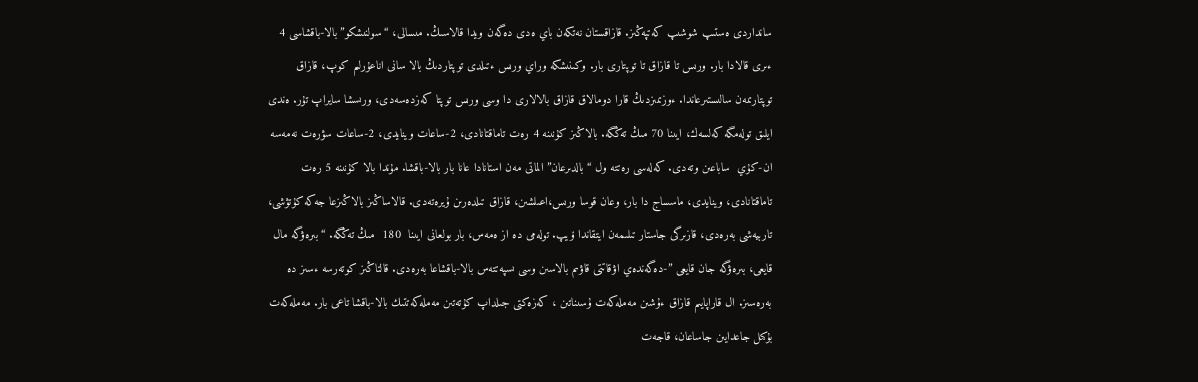سانداردى ەستىپ شوشىپ كەتپەڭىز. قازاقستان نەتكەن باي ەدى دەگەن ويدا قالاسىڭ. مىسالى، “سولنىشكو”بالا-باقشاسى 4 ءىرى قالادا بار. ورىس تا قازاق تا توپتارى بار. وكىنىشكە وراي ورىس ءتىلدى توپتاردىڭ بالا سانى اناعۇرلىم كوپ، قازاق توپتارىمەن سالىستىرعاندا. ءوزىمىزدىڭ قارا دومالاق قازاق بالالارى دا وسى ورىس توپتا كەزدەسەدى، ورىسشا سايراپ تۇر. ەندى ايلىق تولەمگە كەلسەك، ايىنا 70 مىڭ تەڭگە. بالاڭىز كۇنىنە 4 رەت تاماقتانادى، 2-ساعات وينايدى، 2-ساعات سۋرەت نەمەسە ان-كۇي  ساباعىن وتەدى. كەلەسى رەتتە ول “بالدىرعان” الماتى مەن استانادا عانا بار بالا-باقشا. مۇندا بالا كۇنىنە 5 رەت تاماقتانادى، وينايدى، ماسساج دا بار، وعان قوسا ورىس،اعىلشىن، قازاق تىلدەرىن ۇيرەتەدى. قالاساڭىز بالاڭىزعا جەكە كۇتۋشى، تاربيەشى بەرەدى، قازىرگى جاستار تىلىمەن ايتقاندا ۆيپ. تولەمى دە از ەمەس، بار بولعانى ايىنا  180  مىڭ تەڭگە. “بىرەۋگە مال قايعى، بىرەۋگە جان قايعى ”-دەگەندەي اۋقاتتى قاۋىم بالاسىن وسى ىسپەتتەس بالا-باقشاعا بەرەدى. قالتاڭىز كوتەرسە ءسىز دە بەرەسىز. ال قاراپايىم قازاق ءۇشىن مەملەكەت ۇسىناتىن ، كەزەكتى جىلداپ كۇتەتىن مەملەكەتتىك بالا-باقشا تاعى بار. مەملەكەت بۇكىل جاعدايىن جاساعان، قاجەت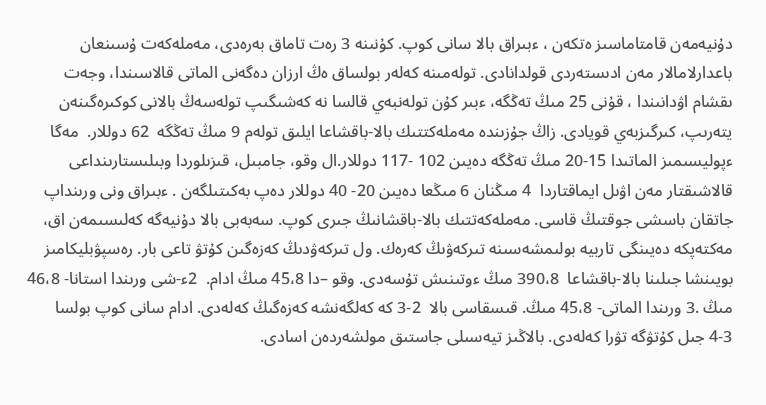دۇنيەمەن قامتاماسىز ەتكەن ، ءبىراق بالا سانى كوپ. كۇنىنە 3 رەت تاماق بەرەدى، مەملەكەت ۇسىنعان باعدارلامالار مەن ادىستەردى قولدانادى. تولەمىنە كەلەر بولساق ەڭ ارزان دەگەنى الماتى قالاسىندا، وجەت ىقشام اۋدانىندا ، قۇنى 25 مىڭ تەڭگە، ءبىر كۇن تولەنبەي قالسا نە كەشىگىپ تولەسەڭ بالانى كوكىرەگىنەن يتەرىپ، كىرگىزبەي قويادى. زاڭ جۇزىندە مەملەكتتىك بالا-باقشاعا ايلىق تولەم 9 مىڭ تەڭگە  62 دوللار.  مەگا ءپوليسىمىز الماتىدا 15-20 مىڭ تەڭگە دەيىن 102 -117 دوللار.ال وقو، جامبىل، قىزىلوردا وبىلىستارىنداعى  قالاشىقتار مەن اۋىل ايماقتاردا  4 مىڭنان 6 مىڭعا دەيىن 20- 40 دوللار دەپ بەكىتىلگەن . ءبىراق ونى ورىنداپ جاتقان باسشى جوقتىڭ قاسى. مەملەكەتتىك بالا-باقشانىڭ جىرى كوپ. سەبەبى بالا دۇنيەگە كەلىسىمەن اق، مەكتەپكە دەيىنگى تاربيە بولىمشەسىنە تىركەۋىڭ كەرەك. ول تىركەۋدىڭ كەزەگىن كۇتۋ تاعى بار. رەسپۋبليكامىز بويىنشا جىلىنا بالا-باقشاعا  390،8 مىڭ ءوتىنىش تۇسەدى. وقو –دا 45،8 مىڭ ادام.  2ء-شى ورىندا استانا- 46،8 مىڭ .3 ورىندا الماتى- 45،8 مىڭ. قىسقاسى بالا  2-3 كە كەلگەنشە كەزەگىڭ كەلەدى. ادام سانى كوپ بولسا  3-4 جىل كۇتۋگە تۋرا كەلەدى. بالاڭىز تيەسىلى جاستىق مولشەردەن اسادى.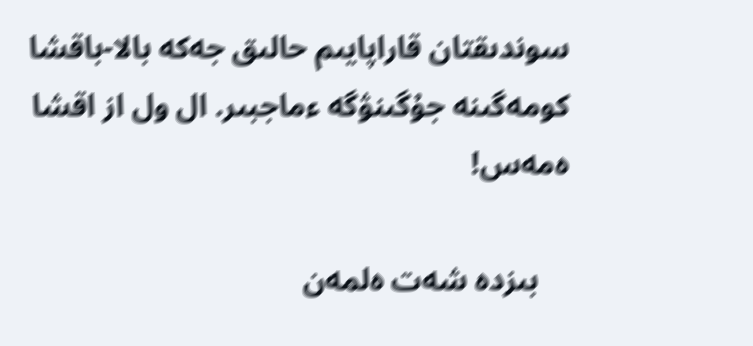سوندىقتان قاراپايىم حالىق جەكە بالا-باقشا كومەگىنە جۇگىنۋگە ءماجبىر. ال ول از اقشا ەمەس!

    بىزدە شەت ەلمەن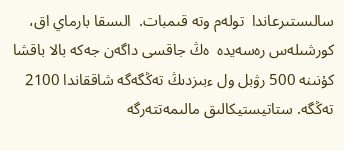سالىستىرعاندا  تولەم وتە قىمبات.  الىسقا بارماي اق، كورشىلەس رەسەيدە  ەڭ جاقسى داگەن جەكە بالا باقشا كۇنىنە 500 رۋبل ول ءبىزدىڭ تەڭگەگە شاققاندا 2100 تەڭگە. ستاتيستيكالىق مالىمەتتەرگە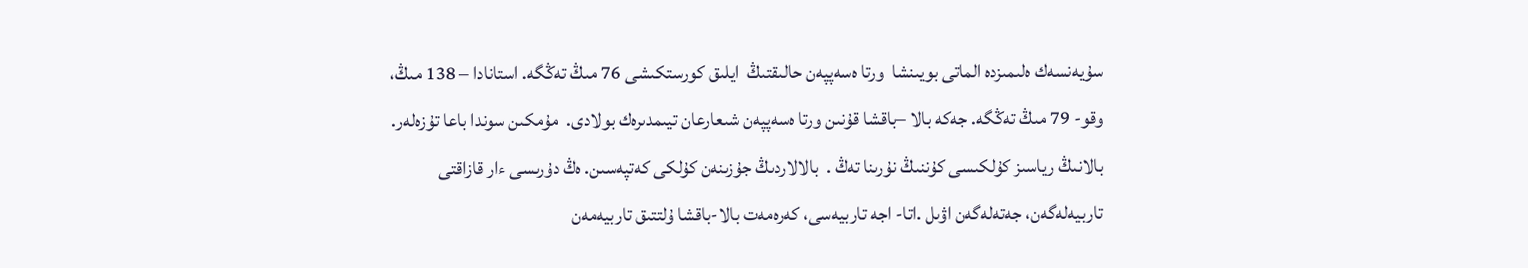سۇيەنسەك ەلىمىزدە الماتى بويىنشا  ورتا ەسەپپەن حالىقتىڭ  ايلىق كورستكىشى 76 مىڭ تەڭگە. استانادا – 138 مىڭ، وقو- 79 مىڭ تەڭگە. جەكە بالا –باقشا قۇنىن ورتا ەسەپپەن شىعارعان تيىمدىرەك بولادى.  مۇمكىن سوندا باعا تۇزەلەر.  بالانىڭ رياسىز كۇلكىسى كۇننىڭ نۇرىنا تەڭ .  بالالاردىڭ جۇزىنەن كۇلكى كەتپەسىن. ەڭ دۇرىسى ءار قازاقتى  تاربيەلەگەن، جەتەلەگەن اۋىل .اتا- اجە تاربيەسى، كەرەمەت بالا-باقشا ۇلتتىق تاربيەمەن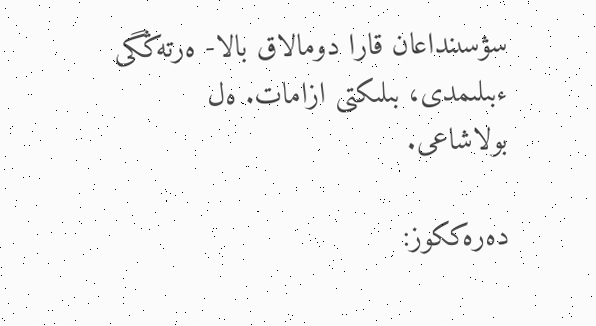سۋسىنداعان قارا دومالاق بالا- ەرتەڭگى ءبىلىمدى، بىلىكتى ازامات. ەل بولاشاعى.

دەرەككوز: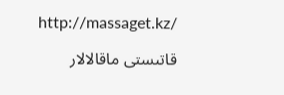http://massaget.kz/

قاتىستى ماقالالار